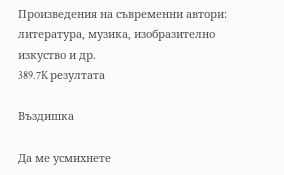Произведения на съвременни автори: литература, музика, изобразително изкуство и др.
389.7K резултата

Въздишка

Да ме усмихнете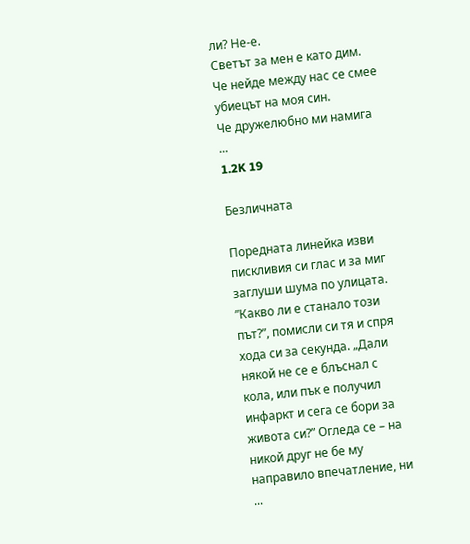ли? Не-е.
Светът за мен е като дим.
Че нейде между нас се смее
убиецът на моя син.
Че дружелюбно ми намига ...
1.2K 19

Безличната

Поредната линейка изви пискливия си глас и за миг заглуши шума по улицата. ”Какво ли е станало този път?”, помисли си тя и спря хода си за секунда. „Дали някой не се е блъснал с кола, или пък е получил инфаркт и сега се бори за живота си?” Огледа се – на никой друг не бе му направило впечатление, ни ...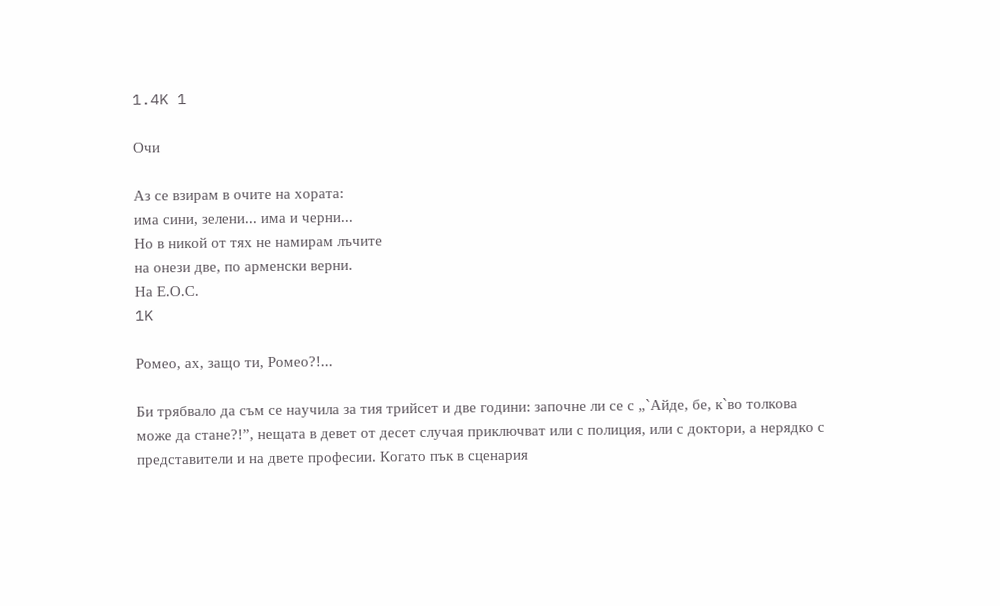1.4K 1

Очи

Аз се взирам в очите на хората:
има сини, зелени... има и черни...
Но в никой от тях не намирам лъчите
на онeзи две, по арменски верни.
На Е.О.С.
1K

Ромео, ах, защо ти, Ромео?!...

Би трябвало да съм се научила за тия трийсет и две години: започне ли се с „`Айде, бе, к`во толкова може да стане?!”, нещата в девет от десет случая приключват или с полиция, или с доктори, а нерядко с представители и на двете професии. Когато пък в сценария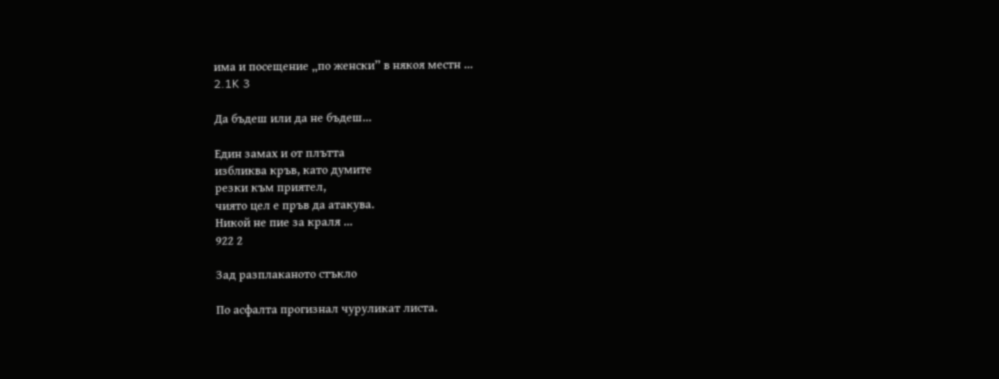има и посещение „по женски” в някоя местн ...
2.1K 3

Да бъдеш или да не бъдеш...

Един замах и от плътта
избликва кръв, като думите
резки към приятел,
чиято цел е пръв да атакува.
Никой не пие за краля ...
922 2

Зад разплаканото стъкло

По асфалта прогизнал чуруликат листа.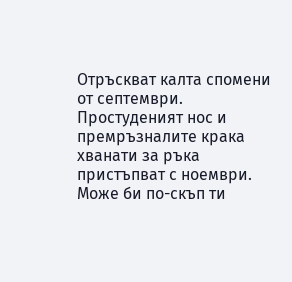Отръскват калта спомени от септември.
Простуденият нос и премръзналите крака
хванати за ръка пристъпват с ноември.
Може би по-скъп ти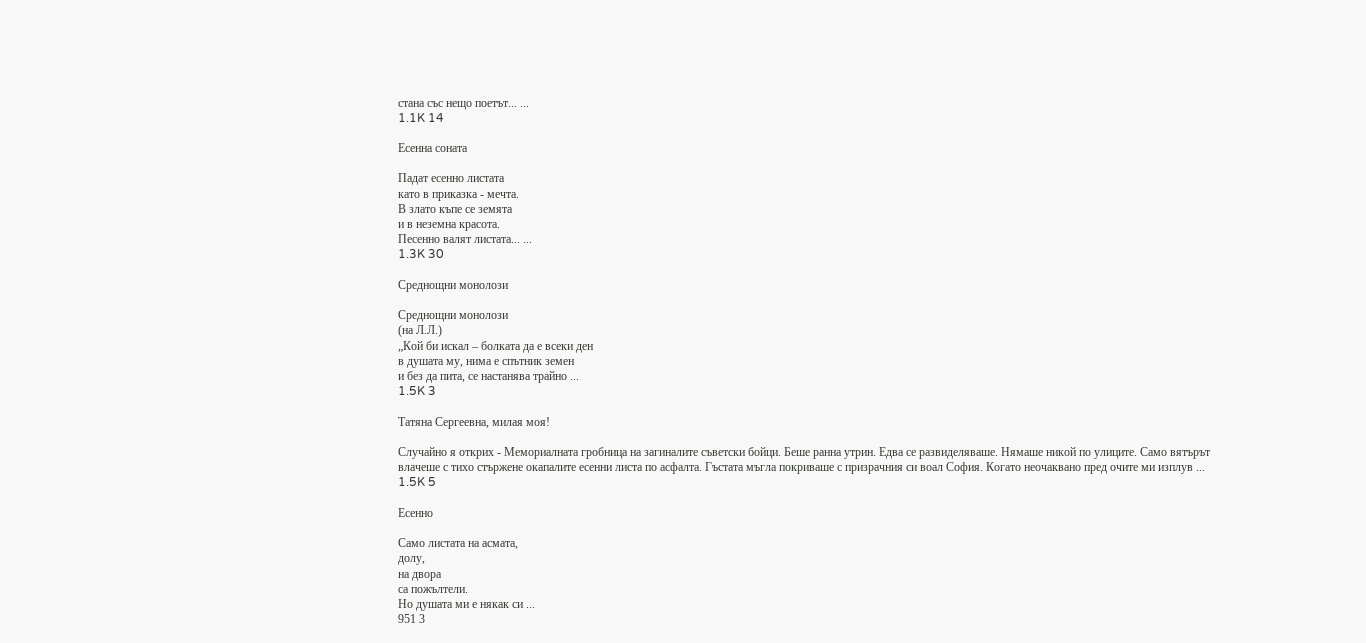стана със нещо поетът... ...
1.1K 14

Есенна соната

Падат есенно листата
като в приказка - мечта.
В злато къпе се земята
и в неземна красота.
Песенно валят листата... ...
1.3K 30

Среднощни монолози

Среднощни монолози
(на Л.Л.)
„Кой би искал – болката да е всеки ден
в душата му, нима е спътник земен
и без да пита, се настанява трайно ...
1.5K 3

Татяна Сергеевна, милая моя!

Случайно я открих - Мемориалната гробница на загиналите съветски бойци. Беше ранна утрин. Едва се развиделяваше. Нямаше никой по улиците. Само вятърът влачеше с тихо стържене окапалите есенни листа по асфалта. Гъстата мъгла покриваше с призрачния си воал София. Когато неочаквано пред очите ми изплув ...
1.5K 5

Есенно

Само листата на асмата,
долу,
на двора
са пожълтели.
Но душата ми е някак си ...
951 3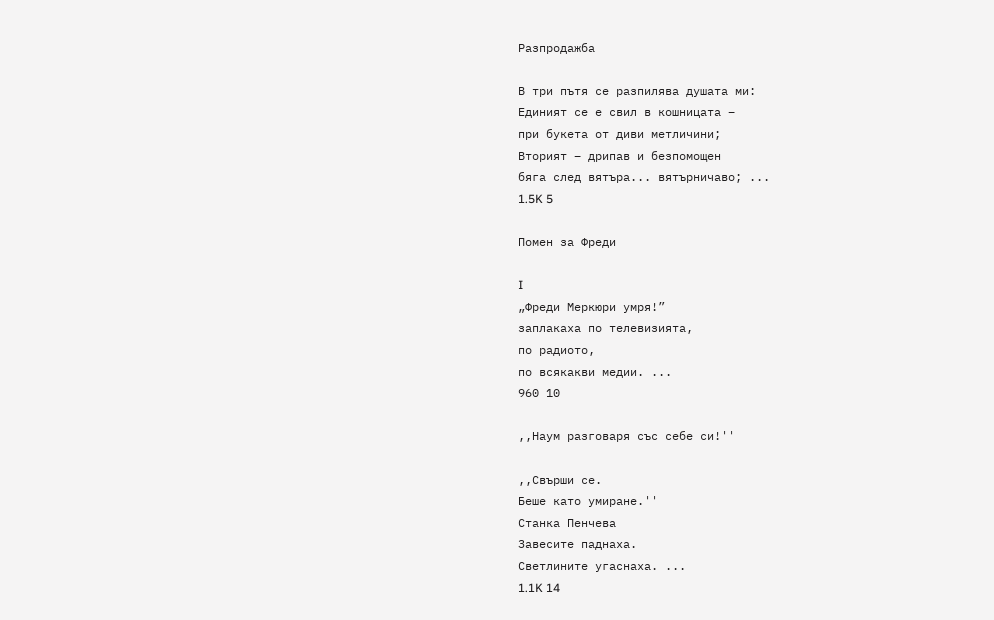Разпродажба

В три пътя се разпилява душата ми:
Единият се е свил в кошницата –
при букета от диви метличини;
Вторият – дрипав и безпомощен
бяга след вятъра... вятърничаво; ...
1.5K 5

Помен за Фреди

I
„Фреди Меркюри умря!”
заплакаха по телевизията,
по радиото,
по всякакви медии. ...
960 10

,,Наум разговаря със себе си!''

,,Свърши се.
Беше като умиране.''
Станка Пенчева
Завесите паднаха.
Светлините угаснаха. ...
1.1K 14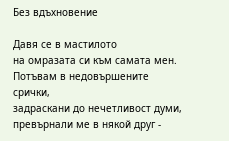Без вдъхновение

Давя се в мастилото
на омразата си към самата мен.
Потъвам в недовършените срички,
задраскани до нечетливост думи,
превърнали ме в някой друг -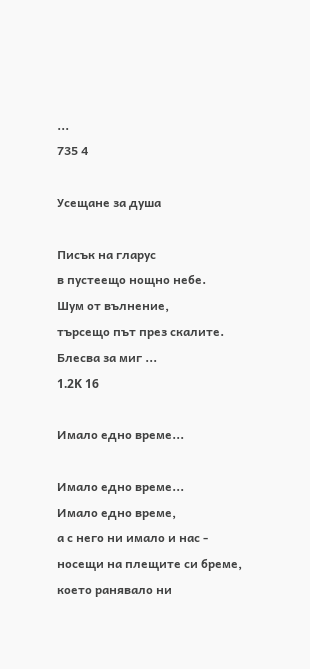...
735 4

Усещане за душа

Писък на гларус
в пустеещо нощно небе.
Шум от вълнение,
търсещо път през скалите.
Блесва за миг ...
1.2K 16

Имало едно време...

Имало едно време...
Имало едно време,
а с него ни имало и нас -
носещи на плещите си бреме,
което ранявало ни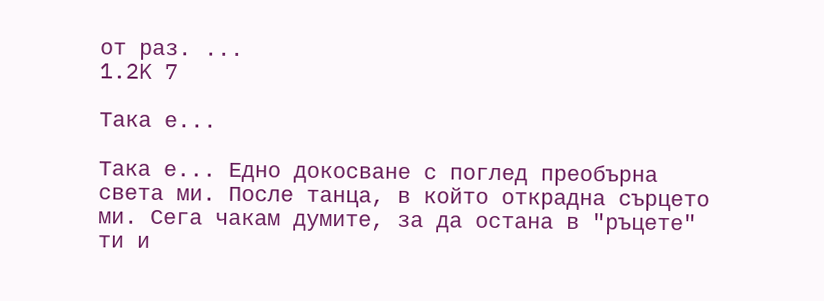от раз. ...
1.2K 7

Така е...

Така е... Едно докосване с поглед преобърна света ми. После танца, в който открадна сърцето ми. Сега чакам думите, за да остана в "ръцете" ти и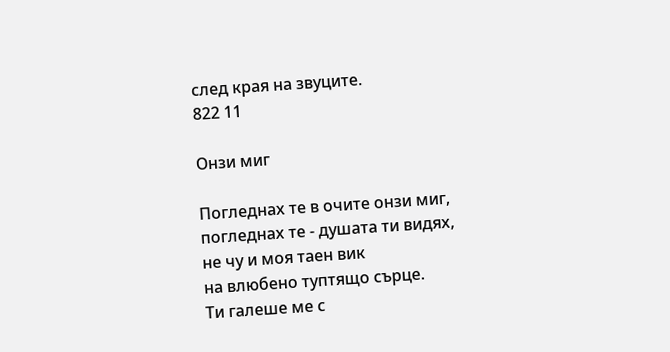след края на звуците.
822 11

Онзи миг

Погледнах те в очите онзи миг,
погледнах те - душата ти видях,
не чу и моя таен вик
на влюбено туптящо сърце.
Ти галеше ме с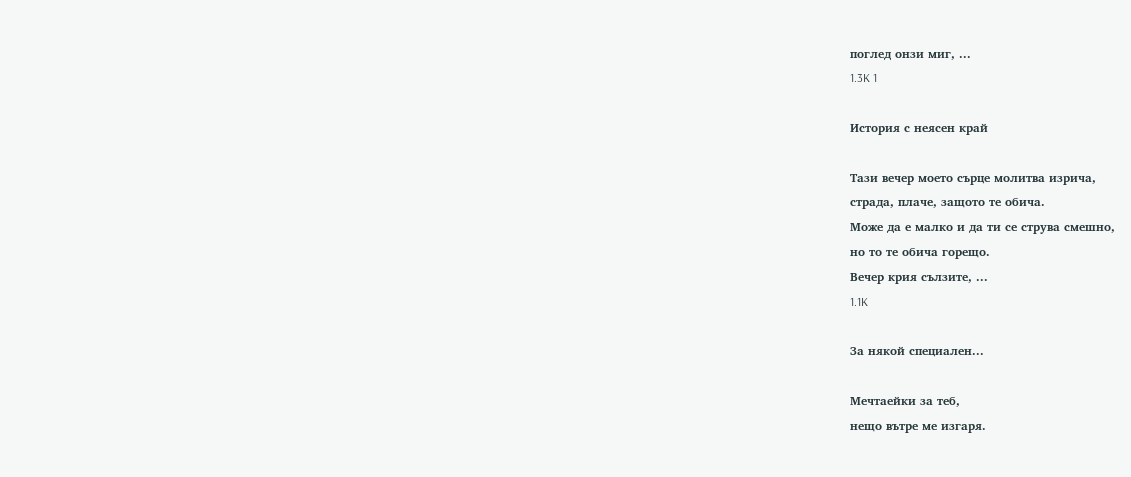поглед онзи миг, ...
1.3K 1

История с неясен край

Тази вечер моето сърце молитва изрича,
страда, плаче, защото те обича.
Може да е малко и да ти се струва смешно,
но то те обича горещо.
Вечер крия сълзите, ...
1.1K

За някой специален...

Мечтаейки за теб,
нещо вътре ме изгаря.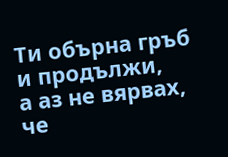Ти обърна гръб и продължи,
а аз не вярвах, че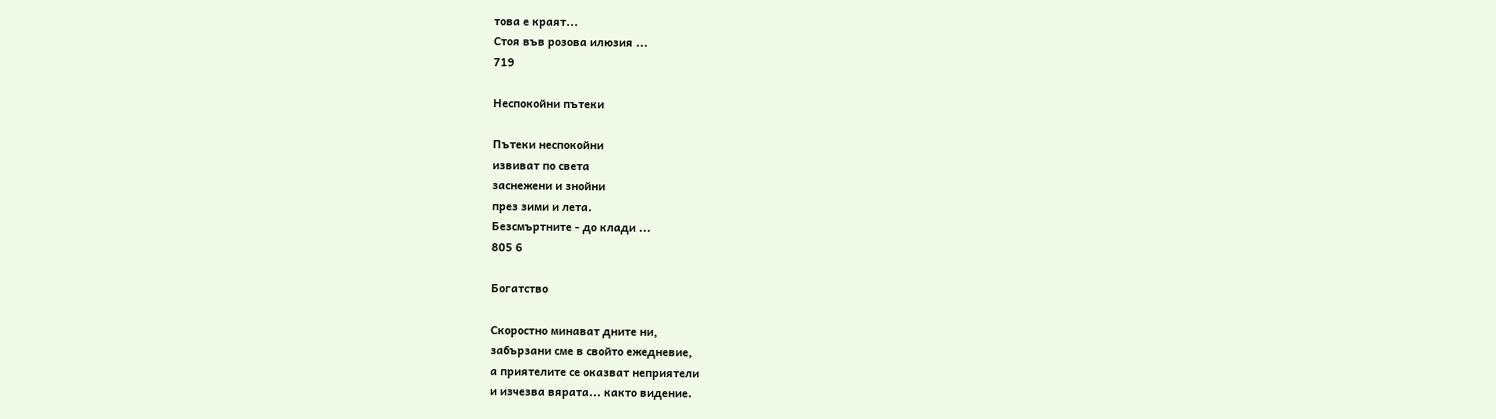това е краят...
Стоя във розова илюзия ...
719

Неспокойни пътеки

Пътеки неспокойни
извиват по света
заснежени и знойни
през зими и лета.
Безсмъртните - до клади ...
805 6

Богатство

Скоростно минават дните ни,
забързани сме в свойто ежедневие,
а приятелите се оказват неприятели
и изчезва вярата... както видение.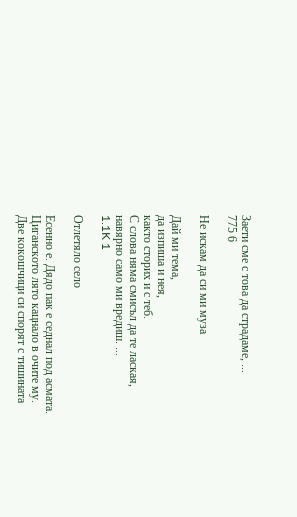Заети сме с това да страдаме, ...
775 6

Не искам да си ми муза

Дай ми тема,
да изпиша и нея,
както сторих и с теб.
С слова няма смисъл да те лаская,
навярно само ми вредиш. ...
1.1K 1

Отлетяло село

Есенно е. Дядо пак е седнал под асмата.
Циганското лято кацнало в очите му.
Две кокошчици си спорят с тишината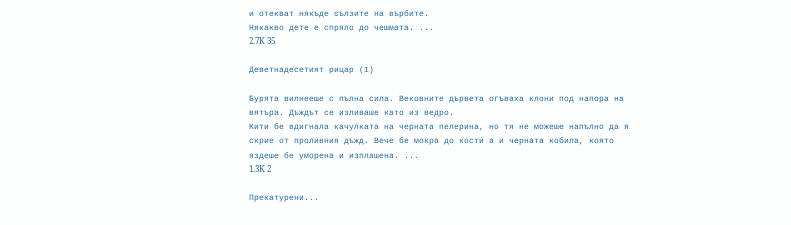и отекват някъде сълзите на върбите.
Някакво дете е спряло до чешмата. ...
2.7K 35

Деветнадесетият рицар (1)

Бурята вилнееше с пълна сила. Вековните дървета огъваха клони под напора на вятъра. Дъждът се изливаше като из ведро.
Кити бе вдигнала качулката на черната пелерина, но тя не можеше напълно да я скрие от проливния дъжд. Вече бе мокра до кости а и черната кобила, която яздеше бе уморена и изплашена. ...
1.3K 2

Прекатурени...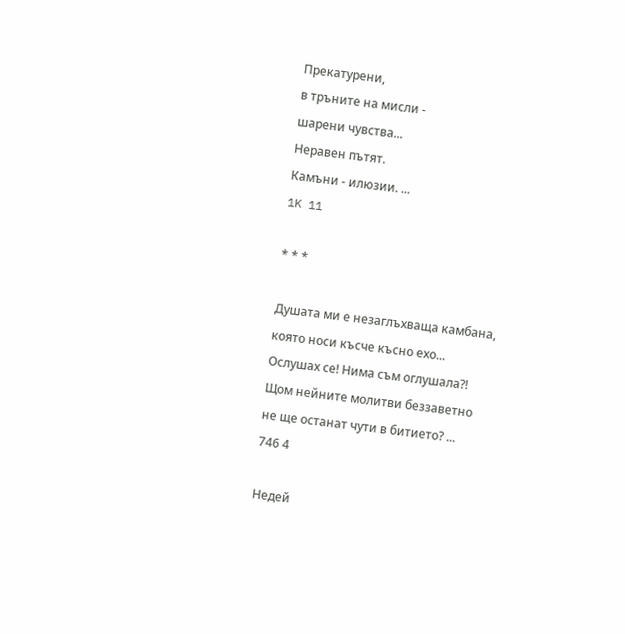Прекатурени,
в тръните на мисли -
шарени чувства...
Неравен пътят.
Камъни - илюзии. ...
1K 11

* * *

Душата ми е незаглъхваща камбана,
която носи късче късно ехо...
Ослушах се! Нима съм оглушала?!
Щом нейните молитви беззаветно
не ще останат чути в битието? ...
746 4

Недей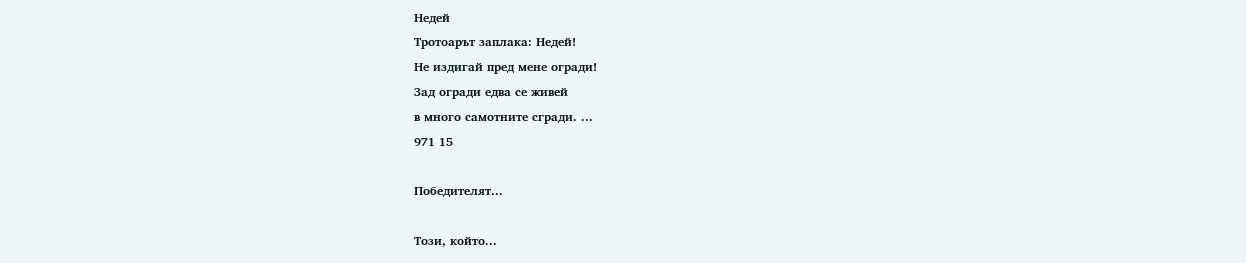Недей
Тротоарът заплака: Недей!
Не издигай пред мене огради!
Зад огради едва се живей
в много самотните сгради. ...
971 15

Победителят...

Този, който...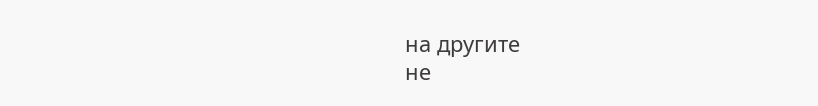на другите
не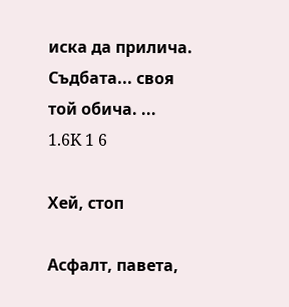иска да прилича.
Съдбата... своя
той обича. ...
1.6K 1 6

Хей, стоп

Асфалт, павета,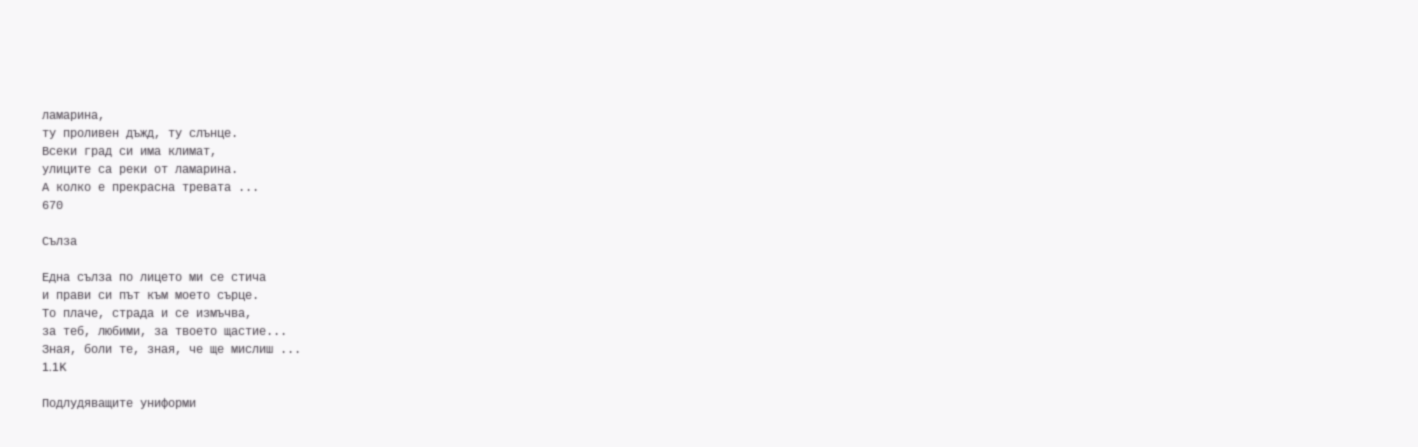ламарина,
ту проливен дъжд, ту слънце.
Всеки град си има климат,
улиците са реки от ламарина.
А колко е прекрасна тревата ...
670

Сълза

Една сълза по лицето ми се стича
и прави си път към моето сърце.
То плаче, страда и се измъчва,
за теб, любими, за твоето щастие...
Зная, боли те, зная, че ще мислиш ...
1.1K

Подлудяващите униформи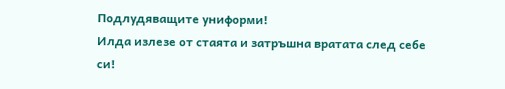Подлудяващите униформи!
Илда излезе от стаята и затръшна вратата след себе си!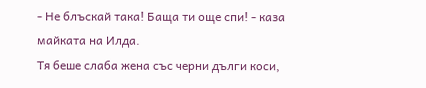- Не блъскай така! Баща ти още спи! - каза майката на Илда.
Тя беше слаба жена със черни дълги коси,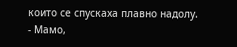които се спускаха плавно надолу.
- Мамо,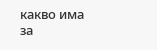какво има за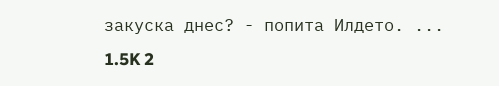закуска днес? - попита Илдето. ...
1.5K 2